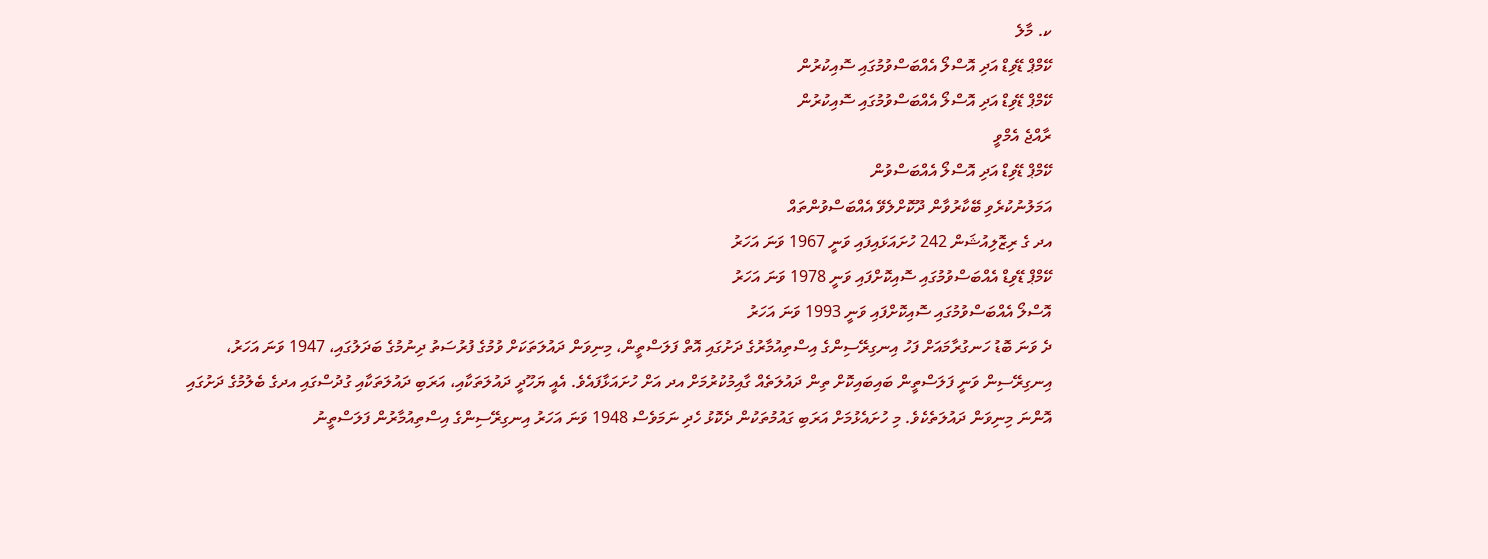ކ. މާލެ
ކޭމްޕް ޑޭވިޑް އަދި އޮސްލޯ އެއްބަސްވުމުގައި ސޮއިކުރުން
ކޭމްޕް ޑޭވިޑް އަދި އޮސްލޯ އެއްބަސްވުމުގައި ސޮއިކުރުން
ރާއްޖެ އެމްވީ
ކޭމްޕް ޑޭވިޑް އަދި އޮސްލޯ އެއްބަސްވުން
އަމަލުނުކުރެވި ބޭކާރުވާން ދޫކޮށްލެވޭ އެއްބަސްވުންތައް
އދ ގެ ރިޒޮލިއުޝަން 242 ހުށައަޅައިފައި ވަނީ 1967 ވަނަ އަހަރު
ކޭމްޕް ޑޭވިޑް އެއްބަސްވުމުގައި ސޮއިކޮށްފައި ވަނީ 1978 ވަނަ އަހަރު
އޮސްލޯ އެއްބަސްވުމުގައި ސޮއިކޮށްފައި ވަނީ 1993 ވަނަ އަހަރު
ދެ ވަނަ ބޮޑު ހަނގުރާމައަށް ފަހު އިނގިރޭސިންގެ އިސްތިއުމާރުގެ ދަށުގައި އޮތް ފަލަސްތީން، މިނިވަން ދައުލަތަކަށް ވުމުގެ ފުރުސަތު ދިނުމުގެ ބަދަލުގައި، 1947 ވަނަ އަހަރު، އިނގިރޭސިން ވަނީ ފަލަސްތީން ބައިބައިކޮށް ތިން ދައުލަތެއް ގާއިމުކުރުމަށް އދ އަށް ހުށައަޅާފައެވެ. އެއީ ޔަހޫދީ ދައުލަތަކާއި، އަރަބި ދައުލަތަކާއި ގުދުސްގައި އދގެ ބެލުމުގެ ދަށުގައި އޮންނަ މިނިވަން ދައުލަތެކެވެ. މި ހުށައެޅުމަށް އަރަބި ގައުމުތަކުން ދެކޮޅު ހެދި ނަމަވެސް 1948 ވަނަ އަހަރު އިނގިރޭސިންގެ އިސްތިއުމާރުން ފަލަސްތީނު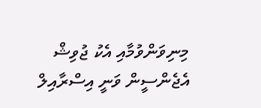މިނިވަންވުމާއި އެކު ޖުވިޝް އެޖެންސީން ވަނީ އިސްރާއިލް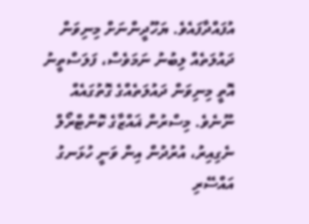އުފައްދާފައެވެ. ޔަހޫދީންނަށް މިނިވަން ދައުލަތެއް ލިބުނު ނަމަވެސް، ފަލަސްތީނު އޮތީ މިނިވަން ދައުލަތެއްގެ ގޮތުގައެއް ނޫނެވެ. މިސްރުން ޣައްޒާގެ ކޮންޓްރޯލް ނެގިއިރު، އުރުދުން އިން ވަނީ ހުޅަނގު އައްސޭރި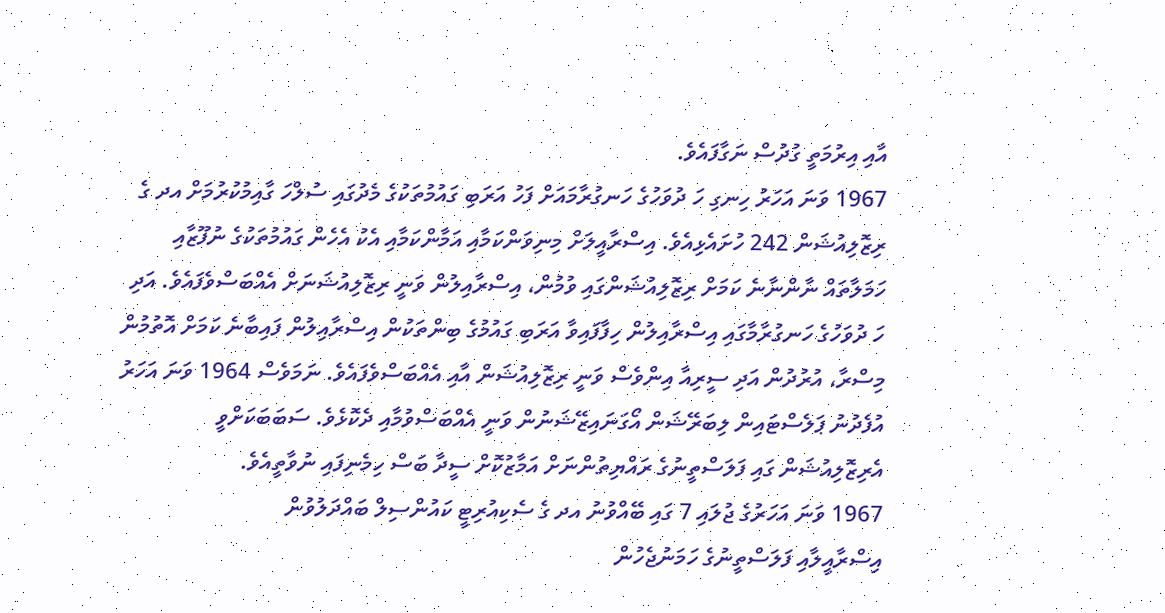އާއި އިރުމަތީ ގުދުސް ނަގާފައެވެ.
1967 ވަނަ އަހަރު ހިނގި ހަ ދުވަހުގެ ހަނގުރާމައަށް ފަހު އަރަބި ގައުމުތަކުގެ މެދުގައި ސުލްހަ ގާއިމުކުރުމަށް އދ ގެ ރިޒޮލިއުޝަން 242 ހުށައެޅިއެވެ. އިސްރާއީލަށް މިނިވަންކަމާއި އަމާންކަމާއި އެކު އެހެން ގައުމުތަކުގެ ނުފޫޒާއި ހަމަލާތައް ނާންނާނެ ކަމަށް ރިޒޮލިއުޝަންގައި ވުމުން، އިސްރާއިލުން ވަނީ ރިޒޮލިއުޝަނަށް އެއްބަސްވެފައެވެ. އަދި ހަ ދުވަހުގެ ހަނގުރާމާގައި އިސްރާއިލުން ހިފާފައިވާ އަރަބި ގައުމުގެ ބިންތަކުން އިސްރާއިލުން ފައިބާނެ ކަމަށް އޮތުމުން މިސްރާ، އުރުދުން އަދި ސީރިއާ އިންވެސް ވަނީ ރިޒޮލިއުޝަން އާއި އެއްބަސްވެފައެވެ. ނަމަވެސް 1964 ވަނަ އަހަރު އުފެދުނު ޕަލެސްޓައިން ލިބަރޭޝަން އޯގަނައިޒޭޝަނުން ވަނީ އެއްބަސްވުމާއި ދެކޮޅެވެ. ސަބަބަކަށްވީ އެރިޒޮލިއުޝަން ގައި ފަލަސްތީނުގެ ރައްޔިތުންނަށް އަމާޒުކޮށް ސީދާ ބަސް ހިމެނިފައި ނުވާތީއެވެ.
1967 ވަނަ އަހަރުގެ ޖުލައި 7 ގައި ބޭއްވުނު އދ ގެ ސެކިއުރިޓީ ކައުންސިލް ބައްދަލުވުން
އިސްރާއީލާއި ފަލަސްތީނުގެ ހަމަނުޖެހުން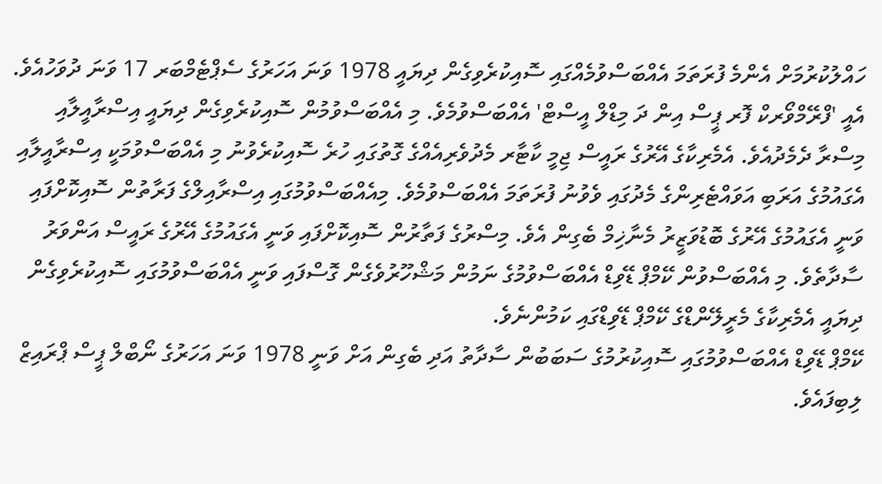ހައްލުކުރުމަށް އެންމެ ފުރަތަމަ އެއްބަސްވުމެއްގައި ސޮއިކުރެވިގެން ދިޔައީ 1978 ވަނަ އަހަރުގެ ސެޕްޓެމްބަރ 17 ވަނަ ދުވަހުއެވެ. އެއީ 'ފްރޭމްވޯރކް ފޮރ ޕީސް އިން ދަ މިޑްލް އީސްޓް' އެއްބަސްވުމެވެ. މި އެއްބަސްވުމުން ސޮއިކުރެވިގެން ދިޔައީ އިސްރާއީލާއި މިސްރާ ދެމެދުއެވެ. އެމެރިކާގެ އޭރުގެ ރައީސް ޖިމީ ކާޓާރ މެދުވެރިއެއްގެ ގޮތުގައި ހުރެ ސޮއިކުރެވުނު މި އެއްބަސްވުމަކީ އިސްރާއީލާއި އެގައުމުގެ އަރަބި އަވައްޓެރިންގެ މެދުގައި ވެވުނު ފުރަތަމަ އެއްބަސްވުމެވެ. މިއެއްބަސްވުމުގައި އިސްރާއިލްގެ ފަރާތުން ސޮއިކޮށްފައި ވަނީ އެގައުމުގެ އޭރުގެ ބޮޑުވަޒީރު މެނާޚިމް ބެގިން އެވެ. މިސްރުގެ ފަތާރުން ސޮއިކޮށްފައި ވަނީ އެގައުމުގެ އޭރުގެ ރައީސް އަންވަރު ސާދާތެވެ. މި އެއްބަސްވުން ކޭމްޕް ޑޭވިޑް އެއްބަސްވުމުގެ ނަމުން މަޝްހޫރުވެގެން ގޮސްފައި ވަނީ އެއްބަސްވުމުގައި ސޮއިކުރެވިގެން ދިޔައީ އެމެރިކާގެ މެރީލޭންޑްގެ ކޭމްޕް ޑޭވިޑްގައި ކަމުންނެވެ.
ކޭމްޕް ޑޭވިޑް އެއްބަސްވުމުގައި ސޮއިކުރުމުގެ ސަބަބުން ސާދާތު އަދި ބެގިން އަށް ވަނީ 1978 ވަނަ އަހަރުގެ ނޯބްލް ޕީސް ޕްރައިޒް ލިބިފައެވެ.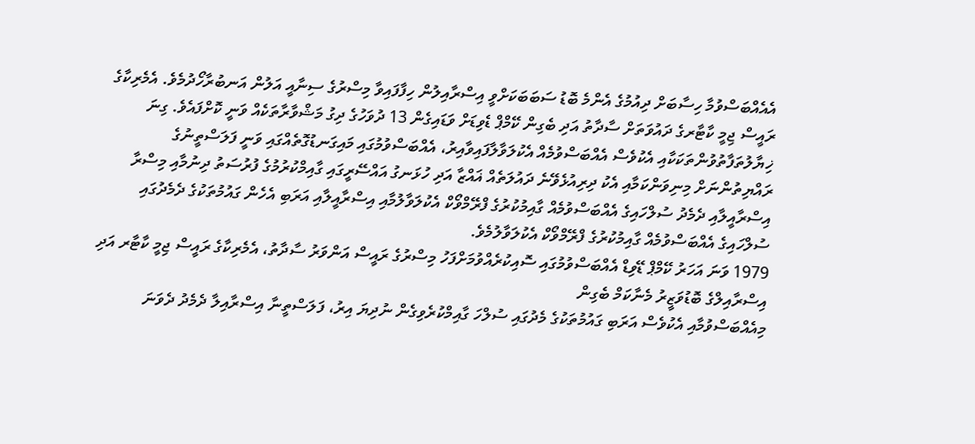އެއެއްބަސްވުމާ ހިސާބަށް ދިއުމުގެ އެންމެ ބޮޑު ސަބަބަކަށްވީ އިސްރާއިލުން ހިފާފައިވާ މިސްރުގެ ސިނާއީ އަލުން އަނބުރާހޯދުމެވެ. އެމެރިކާގެ ރައީސް ޖިމީ ކާޓާރގެ ދައުވަތަށް ސާދާތު އަދި ބެގިން ކޭމްޕް ޑެވިޑަށް ވަޑައިގެން 13 ދުވަހުގެ ދިގު މަޝްވާރާތަކެއް ވަނީ ކޮށްފައެވެ. ގިނަ ޚިޔާލުތަފާތުވުންތަކަކާއި އެކުވެސް އެއްބަސްވުމެއް އެކުލަވާލާފައިވާއިރު، އެއްބަސްވުމުގައި މައިގަނޑުގޮތެއްގައި ވަނީ ފަލަސްތީނުގެ ރައްޔިތުންނަށް މިނިވަންކަމާއި އެކު ދިރިއުޅެވޭނެ ދައުލަތެއް ޣައްޒާ އަދި ހުޅަނގު އައްސޭރީގައި ގާއިމްކުރުމުގެ ފުރުސަތު ދިނުމާއި މިސްރާ އިސްރާއީލާއި ދެމެދު ސުލްހައިގެ އެއްބަސްވުމެއް ގާއިމުކުރުގެ ފްރޭމްވޯކް އެކުލަވާލުމާއި އިސްރާއީލާއި އަރަބި އެހެން ގައުމުތަކުގެ ދެމެދުގައި  ސުލްހައިގެ އެއްބަސްވުމެއް ގާއިމުކުރުގެ ފްރޭމްވޯކް އެކުލަވާލުމެވެ.
1979 ވަނަ އަހަރު ކޭމްޕް ޑޭވިޑް އެއްބަސްވުމުގައި ސޮއިކުރެއްވުމަށްފަހު މިސްރުގެ ރައީސް އަންވަރު ސާދާތު، އެމެރިކާގެ ރައީސް ޖިމީ ކާޓާރ އަދި އިސްރާއިލްގެ ބޮޑުވަޒީރު މެނާކަމް ބެގިން
މިއެއްބަސްވުމާއި އެކުވެސް އަރަބި ގައުމުތަކުގެ މެދުގައި ސުލްހަ ގާއިމްކުރެވިގެން ނުދިޔަ އިރު، ފަލަސްތީނާ އިސްރާއިލާ ދެމެދު ދެވަނަ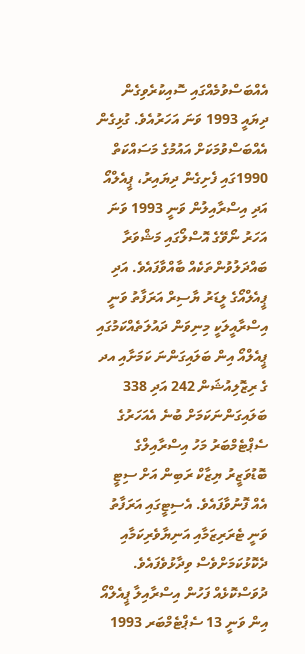އެއްބަސްވުމެއްގައި ސޮއިކުރެވިގެން ދިޔައީ 1993 ވަނަ އަހަރުއެވެ. ގުޅިގެން އެއްބަސްވުމަކަށް އައުމުގެ މަސައްކަތް 1990ގައި ފެށިގެން ދިޔައިރު، ޕީއެލްއޯ އަދި އިސްރާއިލުން ވަނީ 1993 ވަނަ އަހަރު ނޯވޭގެ އޮސްލޯގައި މަޝްވަރާ ބައްދަލުވުންތަކެއް ބާއްވާފައެވެ. އަދި ޕީއެލްއޯގެ ލީޑަރު ޔާސިރް އަރަފާތު ވަނީ އިސްރާއީލަކީ މިނިވަން ދައުލަތެއްކަމުގައި ޕީއެލްއޯ އިން ބަލައިގަންނަ ކަމަށާއި އދ ގެ ރިޒޮލިއުޝަން 242 އަދި 338 ބަލައިގަންނަކަމަށް ބުނެ އެއަހަރުގެ ސެޕްޓެމްބަރު މަހު އިސްރާއިލްގެ ބޮޑުވަޒީރު ޔިޒާކް ރަބިން އަށް ސިޓީ އެއް ފޮނުވާފައެވެ. އެސިޓީގައި އަރަފާތު ވަނީ ޓެރަރިޒަމާއި އަނިޔާވެރިކަމާއި ދެކޮޅުކަމަށްވެސް ވިދާޅުވެފައެވެ. ދުވަސްކޮޅެއް ފަހުން އިސްރާއިލާ ޕީއެލްއޯ އިން ވަނީ 13 ސެޕްޓެމްބަރ 1993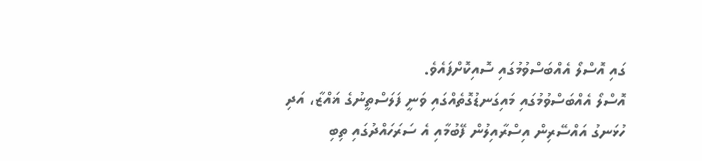ގައި އޮސްލޯ އެއްބަސްވުމުގައި ސޮއިކޮށްފައެވެ.
އޮސްލޯ އެއްބަސްވުމުގައި މައިގަނޑުގޮތެއްގައި ވަނީ ފަލަސްތީނުގެ ޣައްޒާ، އަދި ހުޅަނގު އައްސޭރިން އިސްރާއިލުން ފޭބުމާއި އެ ސަރަހައްދުގައި ތިބި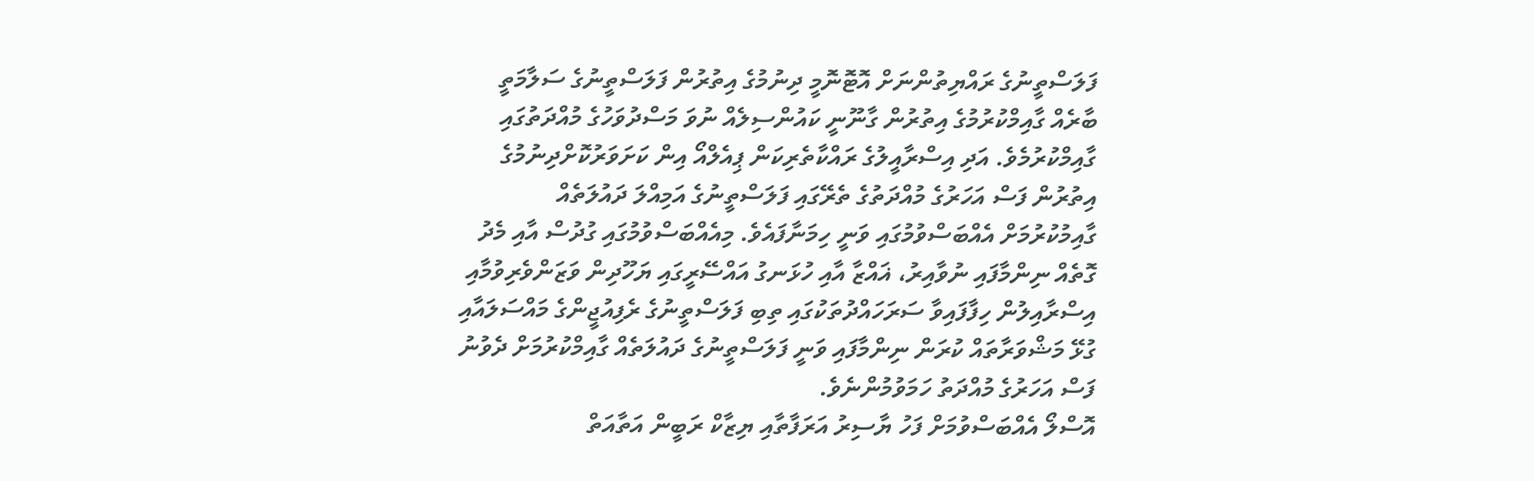ފަލަސްތީނުގެ ރައްޔިތުންނަށް އޮޓޮނޮމީ ދިނުމުގެ އިތުރުން ފަލަސްތީނުގެ ސަލާމަތީ ބާރެއް ގާއިމްކުރުމުގެ އިތުރުން ގާނޫނީ ކައުންސިލެއް ނުވަ މަސްދުވަހުގެ މުއްދަތުގައި ގާއިމްކުރުމެވެ. އަދި އިސްރާއީލުގެ ރައްކާތެރިކަން ޕިއެލްއޯ އިން ކަށަވަރުކޮށްދިނުމުގެ އިތުރުން ފަސް އަހަރުގެ މުއްދަތުގެ ތެރޭގައި ފަލަސްތީނުގެ އަމިއްލަ ދައުލަތެއް ގާއިމުކުރުމަށް އެއްބަސްވުމުގައި ވަނީ ހިމަނާފައެވެ. މިއެއްބަސްވުމުގައި ގުދުސް އާއި މެދު ގޮތެއް ނިންމާފައި ނުވާއިރު، ޣައްޒާ އާއި ހުޅަނގު އައްސޭރީގައި ޔަހޫދިން ވަޒަންވެރިވުމާއި އިސްރާއިލުން ހިފާފައިވާ ސަރަހައްދުތަކުގައި ތިބި ފަލަސްތީނުގެ ރެފިއުޖީންގެ މައްސަލައާއި ގުޅޭ މަޝްވަރާތައް ކުރަން ނިންމާފައި ވަނީ ފަލަސްތީނުގެ ދައުލަތެއް ގާއިމްކުރުމަށް ދެވުނު ފަސް އަހަރުގެ މުއްދަތު ހަމަވުމުންނެވެ.
އޮސްލޯ އެއްބަސްވުމަށް ފަހު ޔާސިރު އަރަފާތާއި ޔިޒާކް ރަބީން އަތާއަތް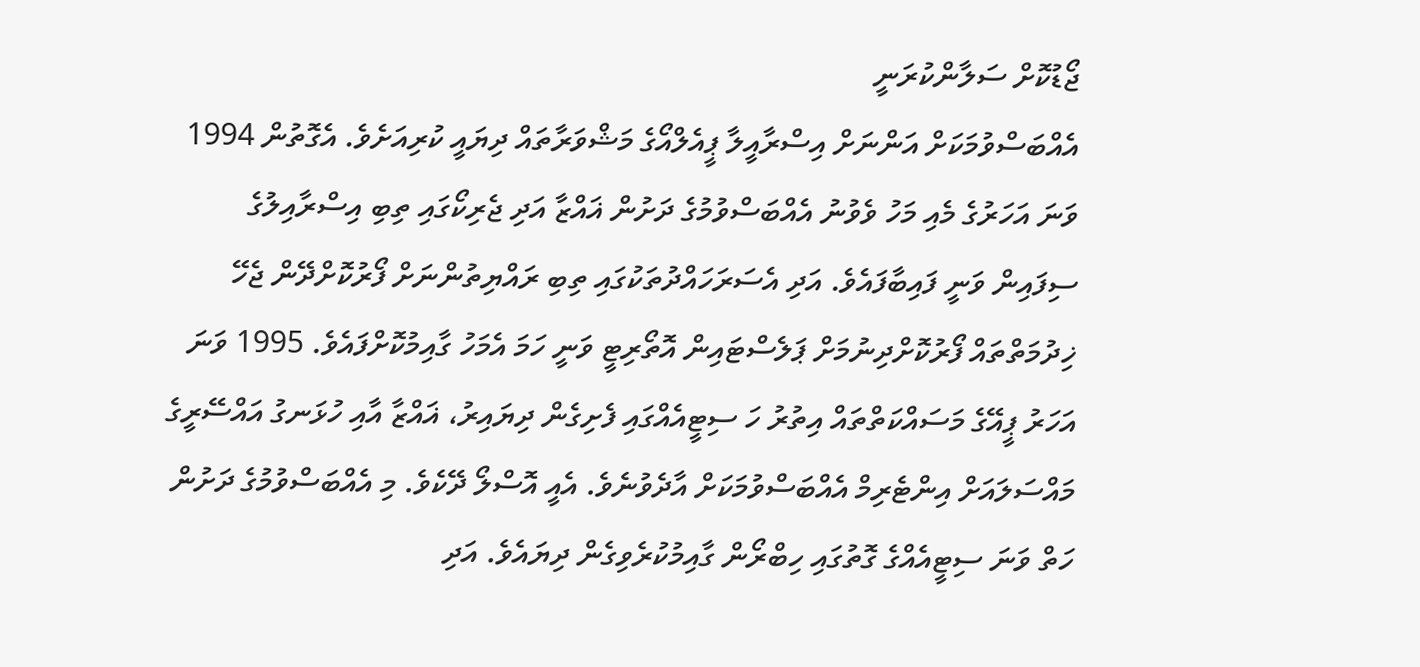ޖޯޑުކޮށް ސަލާންކުރަނީ
އެއްބަސްވުމަކަށް އަންނަށް އިސްރާއީލާ ޕީއެލްއޯގެ މަޝްވަރާތައް ދިޔައީ ކުރިއަށެވެ. އެގޮތުން 1994 ވަނަ އަހަރުގެ މެއި މަހު ވެވުނު އެއްބަސްވުމުގެ ދަށުން ޣައްޒާ އަދި ޖެރިކޯގައި ތިބި އިސްރާއިލުގެ ސިފައިން ވަނީ ފައިބާފައެވެ. އަދި އެސަރަހައްދުތަކުގައި ތިބި ރައްޔިތުންނަށް ފޯރުކޮށްދޭން ޖެހޭ ޚިދުމަތްތައް ފޯރުކޮށްދިނުމަށް ޕަލެސްޓައިން އޮތޯރިޓީ ވަނީ ހަމަ އެމަހު ގާއިމުކޮށްފައެވެ. 1995 ވަނަ އަހަރު ޕީއޭގެ މަސައްކަތްތައް އިތުރު ހަ ސިޓީއެއްގައި ފެށިގެން ދިޔައިރު، ޣައްޒާ އާއި ހުޅަނގު އައްސޭރީގެ މައްސަލައަށް އިންޓެރިމް އެއްބަސްވުމަކަށް އާދެވުނެވެ. އެއީ އޮސްލޯ ދޭކެވެ. މި އެއްބަސްވުމުގެ ދަށުން ހަތް ވަނަ ސިޓީއެއްގެ ގޮތުގައި ހިބްރޯން ގާއިމުކުރެވިގެން ދިޔައެވެ. އަދި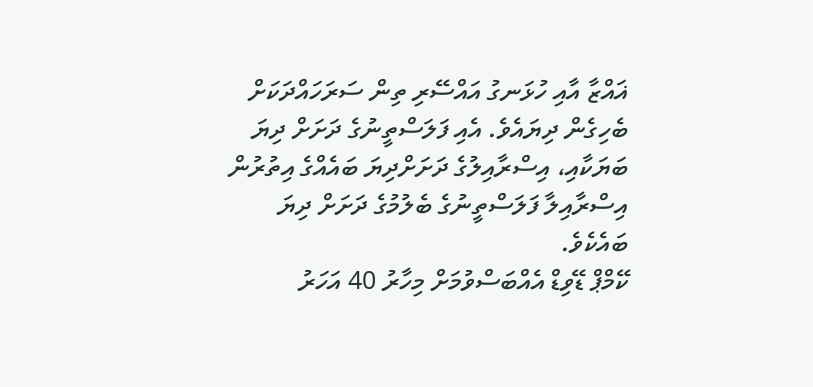ޣައްޒާ އާއި ހުޅަނގު އައްސޭރި ތިން ސަރަހައްދަކަށް ބެހިގެން ދިޔައެވެ. އެއި ފަލަސްތީނުގެ ދަށަށް ދިޔަ ބަޔަކާއި، އިސްރާއިލުގެ ދަށަށްދިޔަ ބައެއްގެ އިތުރުން އިސްރާއިލާ ފަލަސްތީނުގެ ބެލުމުގެ ދަށަށް ދިޔަ ބައެކެވެ.
ކޭމްޕް ޑޭވިޑް އެއްބަސްވުމަށް މިހާރު 40 އަހަރު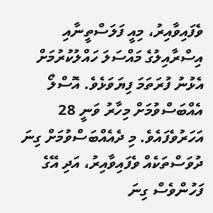ވެފައިވާއިރު، މިއީ ފަލަސްތީނާއި އިސްރާއިލުގެ މައްސަލަ ހައްލުކުރުމަށް އެޅުނު ފުރަތަމަ ފިޔަވަޅެވެ. އޮސްލޯ އެއްބަސްވުމަށް މިހާރު ވަނީ 28 އަހަރުވެފައެވެ. މި ދެއެއްބަސްވުމަށް ގިނަ ދުވަސްތަކެއް ވެފައިވާއިރު، އަދި އޭގެ ފަހުންވެސް ގިނަ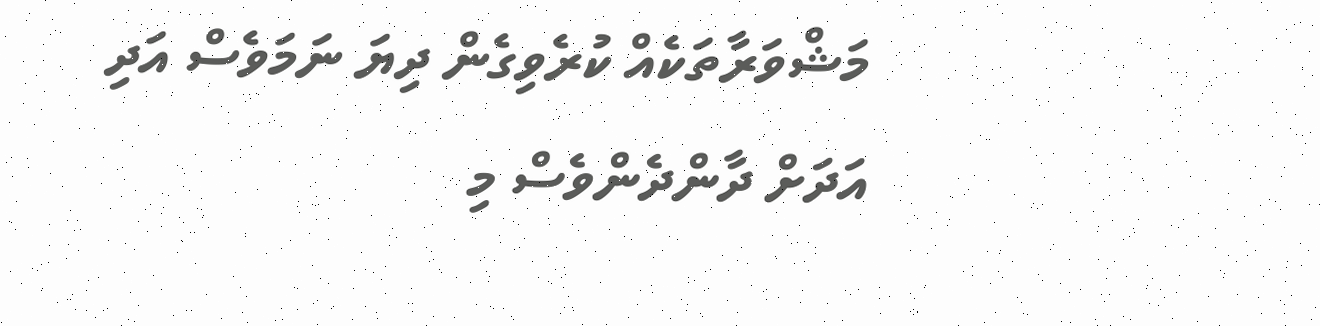މަޝްވަރާތަކެއް ކުރެވިގެން ދިޔަ ނަމަވެސް އަދި އަދަށް ދާންދެންވެސް މި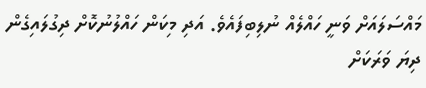މައްސަލައަށް ވަނީ ހައްލެއް ނުލިބިފައެވެ. އަދި މިކަން ހައްލުނުކޮށް ދިގުލައިގެން ދިޔަ ވަރަކަށް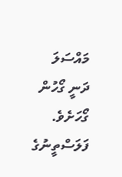މައްސަލަ ދަނީ ގޯހުން ގޯހަށެވެ. ފަލަސްތީނުގެ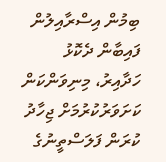ބިމުން އިސްރާއިލުން ފައިބާން ދެކޮޅު ހަދާއިރު، މިނިވަންކަން ކަށަވަރުކުރުމަށް ޖިހާދު ކުރަން ފަލަސްތީނުގެ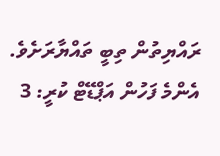ރައްޔިތުން ތިބީ ތައްޔާރަށެވެ.
އެންމެ ފަހުން އަޕްޑޭޓް ކުރީ: 3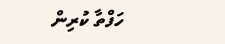ހަފްތާ ކުރިން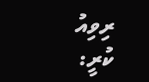ރިވިއު ކުރީ: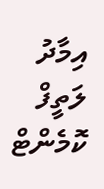އިމާދު ލަތީފް
ކޮމެންޓް